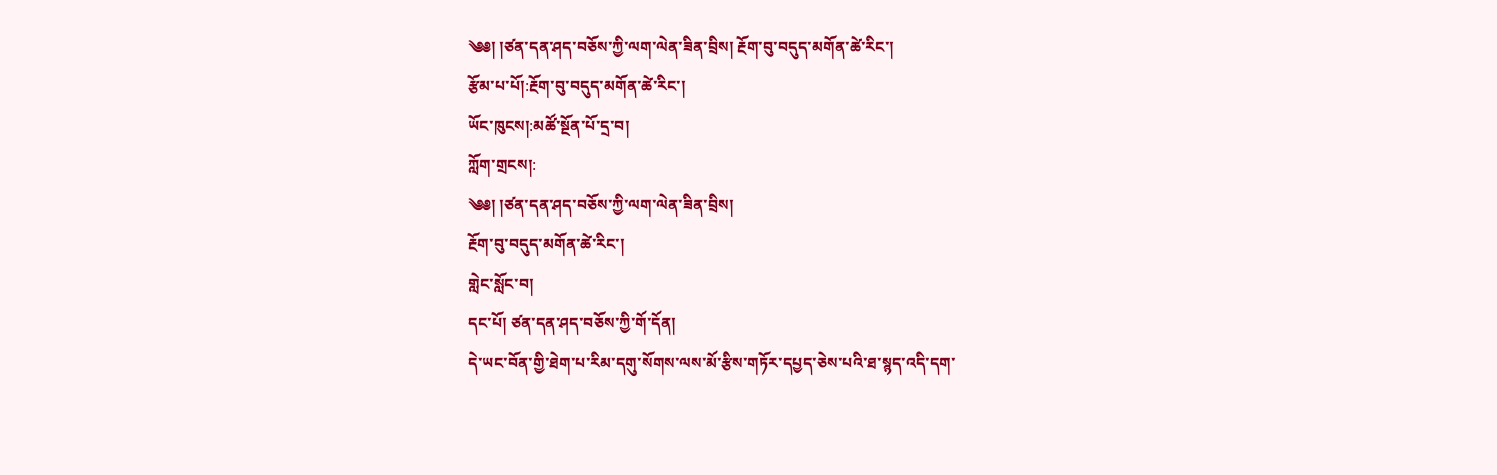༄༅། །ཙན་དན་ཤད་བཅོས་ཀྱི་ལག་ལེན་ཟིན་བྲིས། རྔོག་བུ་བདུད་མགོན་ཚེ་རིང་།
རྩོམ་པ་པོ།:རྔོག་བུ་བདུད་མགོན་ཚེ་རིང་།
ཡོང་ཁུངས།:མཚོ་སྔོན་པོ་དྲ་བ།
ཀློག་གྲངས།:
༄༅། །ཙན་དན་ཤད་བཅོས་ཀྱི་ལག་ལེན་ཟིན་བྲིས།
རྔོག་བུ་བདུད་མགོན་ཚེ་རིང་།
གླེང་སློང་བ།
དང་པོ། ཙན་དན་ཤད་བཅོས་ཀྱི་གོ་དོན།
དེ་ཡང་བོན་གྱི་ཐེག་པ་རིམ་དགུ་སོགས་ལས་མོ་རྩིས་གཏོར་དཔྱད་ཅེས་པའི་ཐ་སྙད་འདི་དག་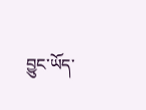བྱུང་ཡོད་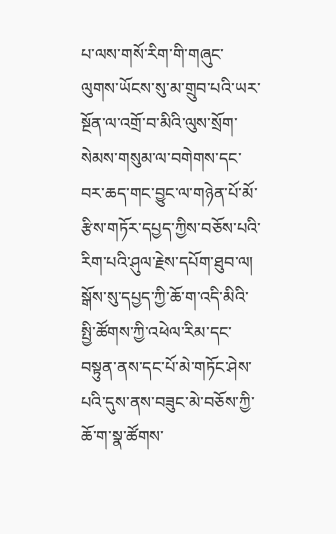པ་ལས་གསོ་རིག་གི་གཞུང་ལུགས་ཡོངས་སུ་མ་གྲུབ་པའི་ཡར་སྔོན་ལ་འགྲོ་བ་མིའི་ལུས་སྲོག་སེམས་གསུམ་ལ་བགེགས་དང་བར་ཆད་གང་བྱུང་ལ་གཉེན་པོ་མོ་རྩིས་གཏོར་དཔྱད་ཀྱིས་བཅོས་པའི་རིག་པའི་ཤུལ་རྗེས་དཔོག་ཐུབ་ལ། སྒོས་སུ་དཔྱད་ཀྱི་ཆོ་ག་འདི་མིའི་སྤྱི་ཚོགས་ཀྱི་འཕེལ་རིམ་དང་བསྟུན་ནས་དང་པོ་མེ་གཏོང་ཤེས་པའི་དུས་ནས་བཟུང་མེ་བཅོས་ཀྱི་ཆོ་ག་སྣ་ཚོགས་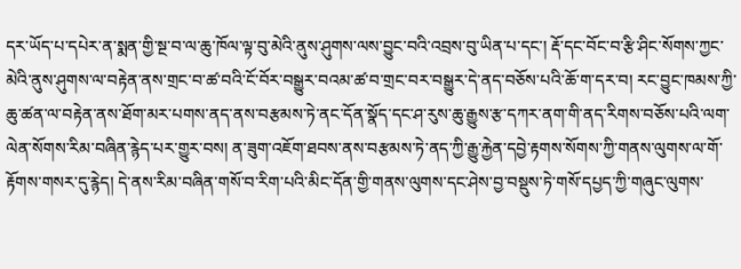དར་ཡོད་པ་དཔེར་ན་སྨན་གྱི་སྔ་བ་ལ་ཆུ་ཁོལ་ལྟ་བུ་མེའི་ནུས་ཤུགས་ལས་བྱུང་བའི་འབྲས་བུ་ཡིན་པ་དང་། རྡོ་དང་བོང་བ་རྩི་ཤིང་སོགས་ཀྱང་མེའི་ནུས་ཤུགས་ལ་བརྟེན་ནས་གྲང་བ་ཚ་བའི་ངོ་བོར་བསྒྱུར་བའམ་ཚ་བ་གྲང་བར་བསྒྱུར་དེ་ནད་བཅོས་པའི་ཆོ་ག་དར་བ། རང་བྱུང་ཁམས་ཀྱི་ཆུ་ཚན་ལ་བརྟེན་ནས་ཐོག་མར་པགས་ནད་ནས་བརྩམས་ཏེ་ནང་དོན་སྣོད་དང་ཤ་རུས་ཆུ་རྒྱུས་རྩ་དཀར་ནག་གི་ནད་རིགས་བཅོས་པའི་ལག་ལེན་སོགས་རིམ་བཞིན་རྙེད་པར་གྱུར་བས། ན་ཟུག་འཇོག་ཐབས་ནས་བརྩམས་ཏེ་ནད་ཀྱི་རྒྱུ་རྐྱེན་དབྱེ་རྟགས་སོགས་ཀྱི་གནས་ལུགས་ལ་གོ་རྟོགས་གསར་དུ་རྙེད། དེ་ནས་རིམ་བཞིན་གསོ་བ་རིག་པའི་མིང་དོན་གྱི་གནས་ལུགས་དང་ཤེས་བྱ་བསྡུས་ཏེ་གསོ་དཔྱད་ཀྱི་གཞུང་ལུགས་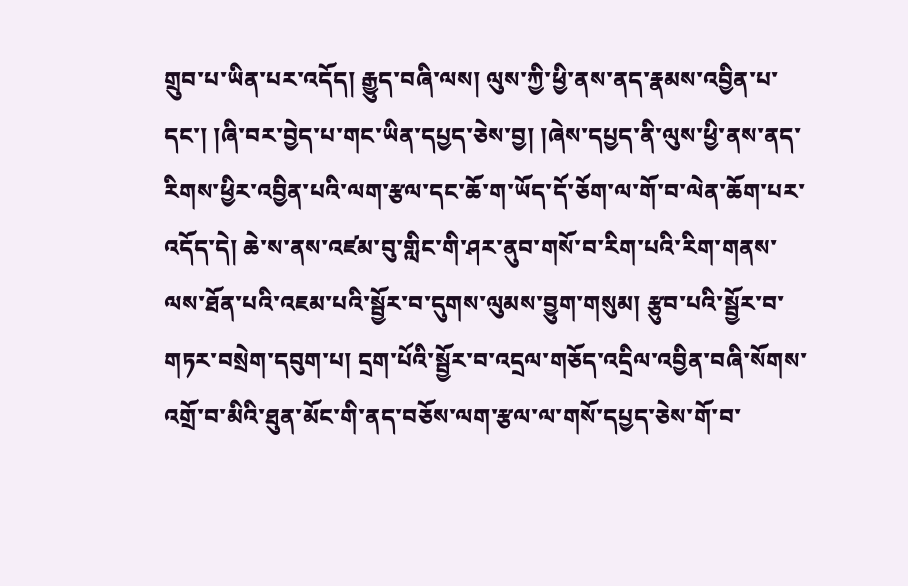གྲུབ་པ་ཡིན་པར་འདོད། རྒྱུད་བཞི་ལས། ལུས་ཀྱི་ཕྱི་ནས་ནད་རྣམས་འབྱིན་པ་དང་། །ཞི་བར་བྱེད་པ་གང་ཡིན་དཔྱད་ཅེས་བྱ། །ཞེས་དཔྱད་ནི་ལུས་ཕྱི་ནས་ནད་རིགས་ཕྱིར་འབྱིན་པའི་ལག་རྩལ་དང་ཆོ་ག་ཡོད་དོ་ཅོག་ལ་གོ་བ་ལེན་ཆོག་པར་འདོད་དེ། ཆེ་ས་ནས་འཛམ་བུ་གླིང་གི་ཤར་ནུབ་གསོ་བ་རིག་པའི་རིག་གནས་ལས་ཐོན་པའི་འཇམ་པའི་སྦྱོར་བ་དུགས་ལུམས་བྱུག་གསུམ། རྩུབ་པའི་སྦྱོར་བ་གཏར་བསྲེག་དབུག་པ། དྲག་པོའི་སྦྱོར་བ་འདྲལ་གཅོད་འདྲིལ་འབྱིན་བཞི་སོགས་འགྲོ་བ་མིའི་ཐུན་མོང་གི་ནད་བཅོས་ལག་རྩལ་ལ་གསོ་དཔྱད་ཅེས་གོ་བ་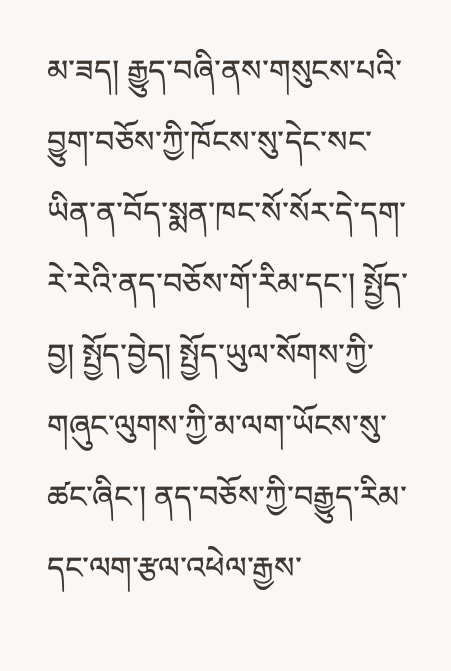མ་ཟད། རྒྱུད་བཞི་ནས་གསུངས་པའི་བྱུག་བཅོས་ཀྱི་ཁོངས་སུ་དེང་སང་ཡིན་ན་བོད་སྨན་ཁང་སོ་སོར་དེ་དག་རེ་རེའི་ནད་བཅོས་གོ་རིམ་དང་། སྤྱོད་བྱ། སྤྱོད་བྱེད། སྤྱོད་ཡུལ་སོགས་ཀྱི་གཞུང་ལུགས་ཀྱི་མ་ལག་ཡོངས་སུ་ཚང་ཞིང་། ནད་བཅོས་ཀྱི་བརྒྱུད་རིམ་དང་ལག་རྩལ་འཕེལ་རྒྱས་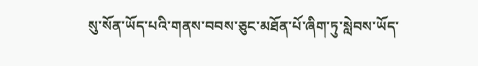སུ་སོན་ཡོད་པའི་གནས་བབས་ཅུང་མཐོན་པོ་ཞིག་ཏུ་སླེབས་ཡོད་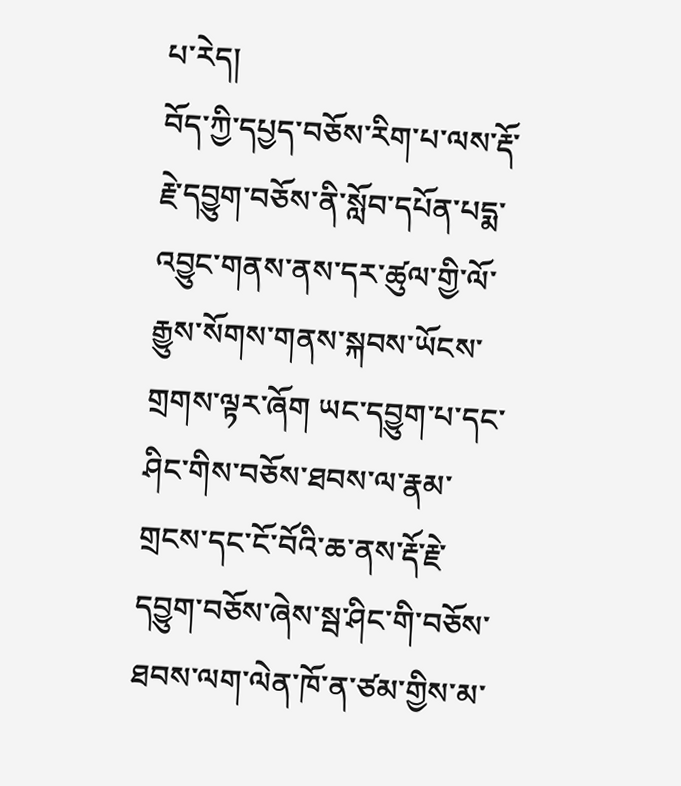པ་རེད།
བོད་ཀྱི་དཔྱད་བཅོས་རིག་པ་ལས་རྡོ་རྗེ་དབྱུག་བཅོས་ནི་སློབ་དཔོན་པདྨ་འབྱུང་གནས་ནས་དར་ཚུལ་གྱི་ལོ་རྒྱུས་སོགས་གནས་སྐབས་ཡོངས་གྲགས་ལྟར་ཞོག ཡང་དབྱུག་པ་དང་ཤིང་གིས་བཅོས་ཐབས་ལ་རྣམ་གྲངས་དང་ངོ་བོའི་ཆ་ནས་རྡོ་རྗེ་དབྱུག་བཅོས་ཞེས་སྦ་ཤིང་གི་བཅོས་ཐབས་ལག་ལེན་ཁོ་ན་ཙམ་གྱིས་མ་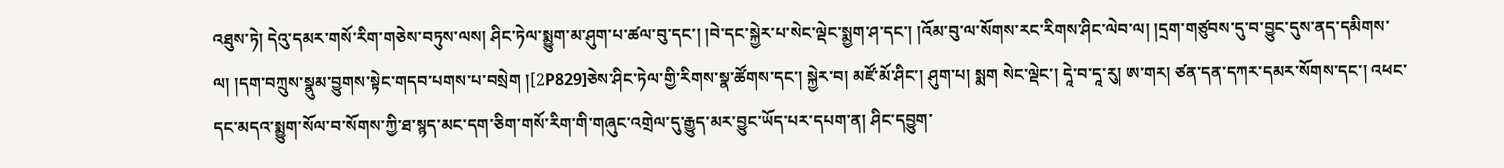འཐུས་ཏེ། དེའུ་དམར་གསོ་རིག་གཅེས་བཏུས་ལས། ཤིང་ཏེལ་སྨྱུག་མ་ཤུག་པ་ཚལ་བུ་དང་། །བེ་དང་སྐྱེར་པ་སེང་ལྡེང་སྨྱག་ཤ་དང་། །འོམ་བུ་ལ་སོགས་རང་རིགས་ཤིང་ལེབ་ལ། །དྲག་གཙུབས་དུ་བ་བྱུང་དུས་ནད་དམིགས་ལ། །དག་བཀྲུས་སྣུམ་བྱུགས་སྟེང་གདབ་པགས་པ་བསྲེག །[2P829]ཅེས་ཤིང་ཏེལ་གྱི་རིགས་སྣ་ཚོགས་དང་། སྐྱེར་བ། མཛོ་མོ་ཤིང་། ཤུག་པ། སྨག སེང་ལྡེང་། དཱེ་བ་དཱ་རུ། ཨ་གར། ཙན་དན་དཀར་དམར་སོགས་དང་། འཕང་དང་མདའ་སྨྱུག་སོལ་བ་སོགས་ཀྱི་ཐ་སྙད་མང་དག་ཅིག་གསོ་རིག་གི་གཞུང་འགྲེལ་དུ་རྒྱུད་མར་བྱུང་ཡོད་པར་དཔག་ན། ཤིང་དབྱུག་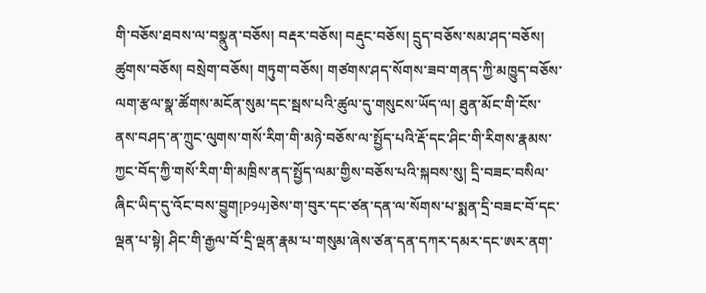གི་བཅོས་ཐབས་ལ་བསྣུན་བཅོས། བརྡར་བཅོས། བརྡུང་བཅོས། དྲུད་བཅོས་སམ་ཤད་བཅོས། ཚུགས་བཅོས། བསྲེག་བཅོས། གཏུག་བཅོས། གཙགས་ཤད་སོགས་ཟབ་གནད་ཀྱི་མཁྱུད་བཅོས་ལག་རྩལ་སྣ་ཚོགས་མངོན་སུམ་དང་སྦས་པའི་ཚུལ་དུ་གསུངས་ཡོད་ལ། ཐུན་མོང་གི་ངོས་ནས་བཤད་ན་ཀྲུང་ལུགས་གསོ་རིག་གི་མཉེ་བཅོས་ལ་སྤྱོད་པའི་རྡོ་དང་ཤིང་གི་རིགས་རྣམས་ཀྱང་བོད་ཀྱི་གསོ་རིག་གི་མཁྲིས་ནད་སྤྱོད་ལམ་གྱིས་བཅོས་པའི་སྐབས་སུ། དྲི་བཟང་བསིལ་ཞིང་ཡིད་དུ་འོང་བས་བྱུག[P94]ཅེས་ག་བུར་དང་ཙན་དན་ལ་སོགས་པ་སྨན་དྲི་བཟང་བོ་དང་ལྡན་པ་སྟེ། ཤིང་གི་རྒྱལ་བོ་དྲི་ལྡན་རྣམ་པ་གསུམ་ཞེས་ཙན་དན་དཀར་དམར་དང་ཨར་ནག་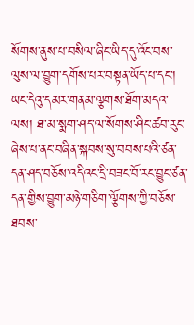སོགས་ནུས་པ་བསིལ་ཞིང་ཡིད་དུ་འོང་བས་ལུས་ལ་བྱུག་དགོས་པར་བསྟན་ཡོད་པ་དང་། ཡང་དེའུ་དམར་གནམ་ལྕགས་ཐོག་མདའ་ལས། ཐ་མ་སྨག་ཤད་ལ་སོགས་ཤིང་ཚབ་རུང་ཞེས་པ་ནང་བཞིན་སྐབས་སུ་བབས་པའི་ཙན་དན་ཤད་བཅོས་འདིའང་དྲི་བཟང་བོ་རང་བྱུང་ཙན་དན་གྱིས་བྱུག་མཉེ་གཅིག་ལྕོགས་ཀྱི་བཅོས་ཐབས་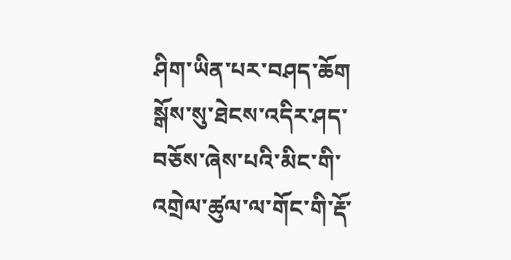ཤིག་ཡིན་པར་བཤད་ཆོག
སྒོས་སུ་ཐེངས་འདིར་ཤད་བཅོས་ཞེས་པའི་མིང་གི་འགྲེལ་ཚུལ་ལ་གོང་གི་རྡོ་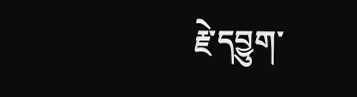རྗེ་དབྱུག་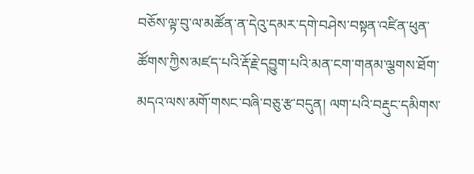བཅོས་ལྟ་བུ་ལ་མཚོན་ན་དེའུ་དམར་དགེ་བཤེས་བསྟན་འཛིན་ཕུན་ཚོགས་ཀྱིས་མཛད་པའི་རྡོ་རྗེ་དབྱུག་པའི་མན་ངག་གནམ་ལྕགས་ཐོག་མདའ་ལས་མགོ་གསང་བཞི་བཅུ་རྩ་བདུན། ལག་པའི་བརྡུང་དམིགས་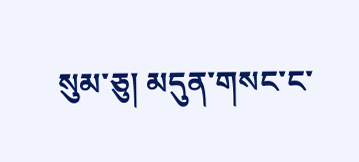སུམ་ཅུ། མདུན་གསང་ང་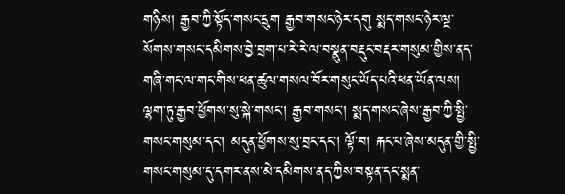གཉིས། རྒྱབ་ཀྱི་སྟོད་གསང་དྲུག རྒྱབ་གསང་ཉེར་དགུ སྨད་གསང་ཉེར་ལྔ་སོགས་གསང་དམིགས་བྱེ་བྲག་པ་རེ་རེ་ལ་བསྣུན་བརྡུང་བརྡར་གསུམ་གྱིས་ནད་གཞི་གང་ལ་གང་གིས་ཕན་ཚུལ་གསལ་བོར་གསུང་ཡོད་པའི་ཕན་ཡོན་ལས། ལྷག་ཏུ་རྒྱབ་ཕྱོགས་སུ་སྐེ་གསང་། རྒྱབ་གསང་། སྨད་གསང་ཞེས་རྒྱབ་ཀྱི་སྤྱི་གསང་གསུམ་དང་། མདུན་ཕྱོགས་སུ་བྲང་དང་། ལྟོ་བ། རྐང་པ་ཞེས་མདུན་གྱི་སྤྱི་གསང་གསུམ་དུ་དགར་ནས་མེ་དམིགས་ནད་ཀྱིས་བསྟན་དང་སྨན་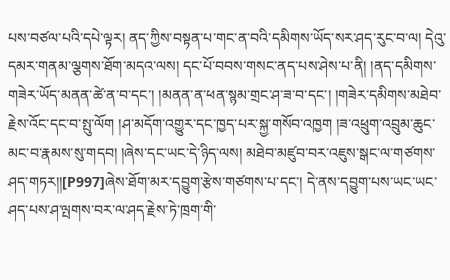པས་བཙལ་པའི་དཔེ་ལྟར། ནད་ཀྱིས་བསྟན་པ་གང་ན་བའི་དམིགས་ཡོད་སར་ཤད་རུང་བ་ལ། དེའུ་དམར་གནམ་ལྕགས་ཐོག་མདའ་ལས། དང་པོ་བབས་གསང་ནད་པས་ཤེས་པ་ནི། །ནད་དམིགས་གཟེར་ཡོད་མནན་ཚེ་ན་བ་དང་། །མནན་ན་ཕན་སྙམ་གྲང་ཤ་ཟ་བ་དང་། །གཟེར་དམིགས་མཐེབ་རྗེས་འོང་དང་བ་སྤུ་ལོག །ཤ་མདོག་འགྱུར་དང་ཁྱད་པར་སྐྱ་གསོབ་འཁྱག །ཟ་འཕྲུག་འབྲུམ་ཆུང་མང་བ་རྣམས་སུ་གདབ། །ཞེས་དང་ཡང་དེ་ཉིད་ལས། མཐེབ་མཛུབ་བར་འཇུས་སྒང་ལ་གཙགས་ཤད་གཏར།།[P997]ཞེས་ཐོག་མར་དབྱུག་རྩེས་གཙགས་པ་དང་། དེ་ནས་དབྱུག་པས་ཡང་ཡང་ཤད་པས་ཤ་ལྤགས་བར་ལ་ཤད་རྗེས་ཏེ་ཁྲག་གི་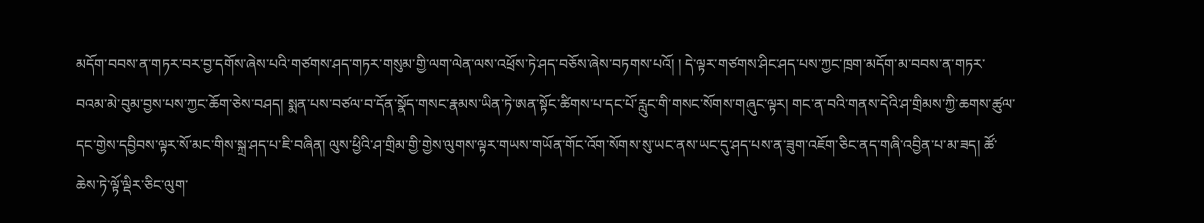མདོག་བབས་ན་གཏར་བར་བྱ་དགོས་ཞེས་པའི་གཙགས་ཤད་གཏར་གསུམ་གྱི་ལག་ལེན་ལས་འཕྲོས་ཏེ་ཤད་བཅོས་ཞེས་བཏགས་པའོ། ། དེ་ལྟར་གཙགས་ཤིང་ཤད་པས་ཀྱང་ཁྲག་མདོག་མ་བབས་ན་གཏར་བའམ་མེ་བུམ་བྱས་པས་ཀྱང་ཆོག་ཅེས་བཤད། སྨན་པས་བཙལ་བ་དོན་སྣོད་གསང་རྣམས་ཡིན་ཏེ་ཨན་སྟོང་ཚིགས་པ་དང་པོ་རླུང་གི་གསང་སོགས་གཞུང་ལྟར། གང་ན་བའི་གནས་དེའི་ཤ་གྲིམས་ཀྱི་ཆགས་ཚུལ་དང་གྱེས་དབྱིབས་ལྟར་སོ་མང་གིས་སྐྲ་ཤད་པ་ཇི་བཞིན། ལུས་ཕྱིའི་ཤ་གྲིམ་གྱི་གྱེས་ལུགས་ལྟར་གཡས་གཡོན་གོང་འོག་སོགས་སུ་ཡང་ནས་ཡང་དུ་ཤད་པས་ན་ཟུག་འཇོག་ཅིང་ནད་གཞི་འབྱིན་པ་མ་ཟད། ཚོ་ཆེས་ཏེ་ལྟོ་ལྡིར་ཅིང་ལུག་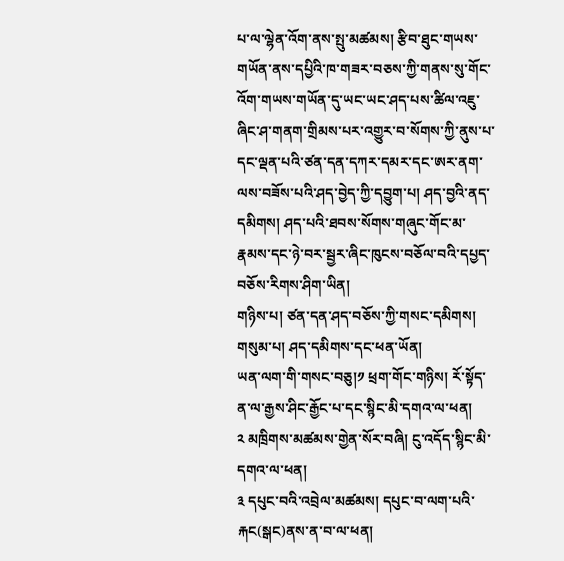པ་ལ་ལྷེན་འོག་ནས་སྤུ་མཚམས། རྩིབ་ཐུང་གཡས་གཡོན་ནས་དཔྱིའི་ཁ་གཟར་བཅས་ཀྱི་གནས་སུ་གོང་འོག་གཡས་གཡོན་དུ་ཡང་ཡང་ཤད་པས་ཚིལ་འཇུ་ཞིང་ཤ་གནག་གྲིམས་པར་འགྱུར་བ་སོགས་ཀྱི་ནུས་པ་དང་ལྡན་པའི་ཙན་དན་དཀར་དམར་དང་ཨར་ནག་ལས་བཟོས་པའི་ཤད་བྱེད་ཀྱི་དབྱུག་པ། ཤད་བྱའི་ནད་དམིགས། ཤད་པའི་ཐབས་སོགས་གཞུང་གོང་མ་རྣམས་དང་ཉེ་བར་སྦྱར་ཞིང་ཁུངས་བཅོལ་བའི་དཔྱད་བཅོས་རིགས་ཤིག་ཡིན།
གཉིས་པ། ཙན་དན་ཤད་བཅོས་ཀྱི་གསང་དམིགས།
གསུམ་པ། ཤད་དམིགས་དང་ཕན་ཡོན།
ཡན་ལག་གི་གསང་བཅུ།༡ ཕྲག་གོང་གཉིས། རོ་སྟོད་ན་ལ་རྒྱས་ཤིང་རྒྱོང་པ་དང་སྙིང་མི་དགའ་ལ་ཕན།
༢ མཁྲིགས་མཚམས་གྱེན་སོར་བཞི། ངུ་འདོད་སྙིང་མི་དགའ་ལ་ཕན།
༣ དཔུང་བའི་འབྲེལ་མཚམས། དཔུང་བ་ལག་པའི་རྐང(སྒང)ནས་ན་བ་ལ་ཕན།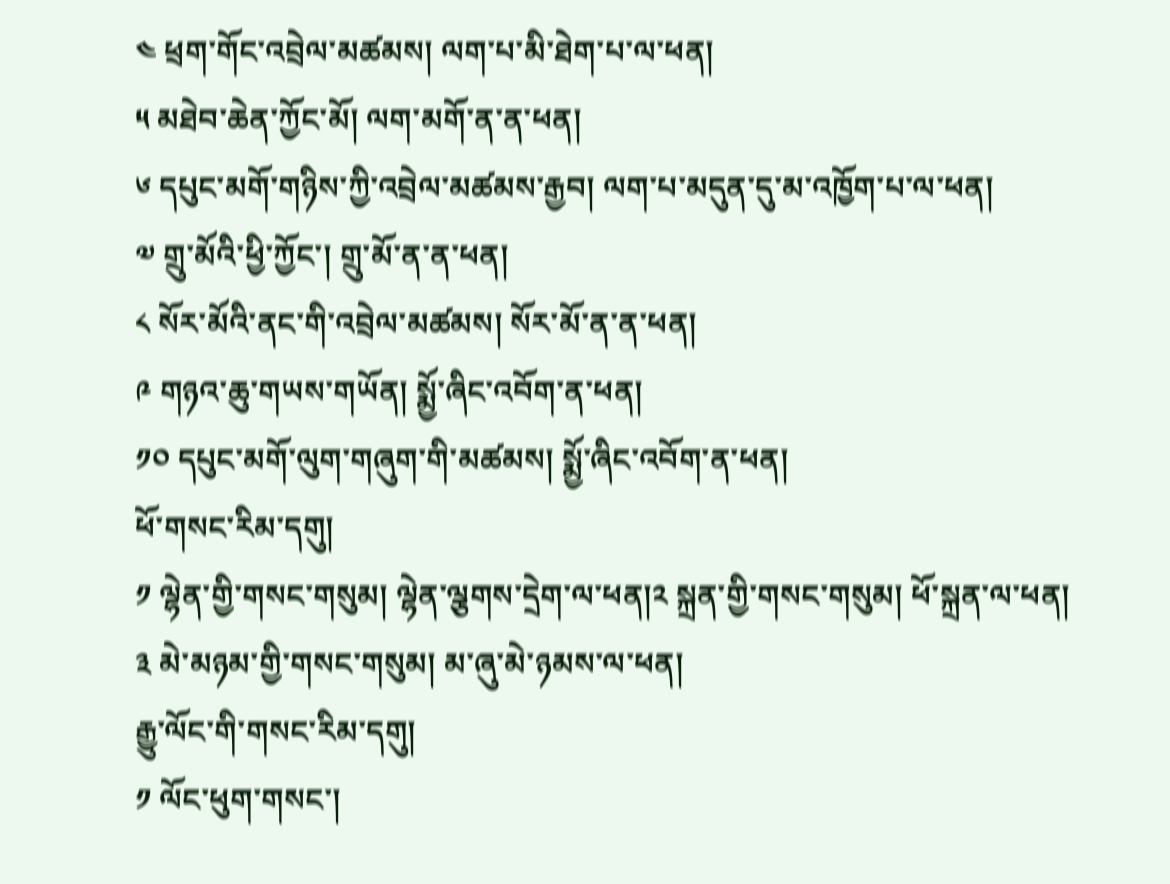༤ ཕྲག་གོང་འབྲེལ་མཚམས། ལག་པ་མི་ཐེག་པ་ལ་ཕན།
༥ མཐེབ་ཆེན་ཀྱོང་མོ། ལག་མགོ་ན་ན་ཕན།
༦ དཔུང་མགོ་གཉིས་ཀྱི་འབྲེལ་མཚམས་རྒྱབ། ལག་པ་མདུན་དུ་མ་འཁྱོག་པ་ལ་ཕན།
༧ གྲུ་མོའི་ཕྱི་ཀྱོང་། གྲུ་མོ་ན་ན་ཕན།
༨ སོར་མོའི་ནང་གི་འབྲེལ་མཚམས། སོར་མོ་ན་ན་ཕན།
༩ གཉའ་ཆུ་གཡས་གཡོན། སྨྱོ་ཞིང་འབོག་ན་ཕན།
༡༠ དཔུང་མགོ་ལུག་གཞུག་གི་མཚམས། སྨྱོ་ཞིང་འབོག་ན་ཕན།
ཕོ་གསང་རིམ་དགུ།
༡ ལྷེན་གྱི་གསང་གསུམ། ལྷེན་ལྕགས་དྲེག་ལ་ཕན།༢ སྐྲན་གྱི་གསང་གསུམ། ཕོ་སྐྲན་ལ་ཕན།
༣ མེ་མཉམ་གྱི་གསང་གསུམ། མ་ཞུ་མེ་ཉམས་ལ་ཕན།
རྒྱུ་ལོང་གི་གསང་རིམ་དགུ།
༡ ལོང་ཕུག་གསང་།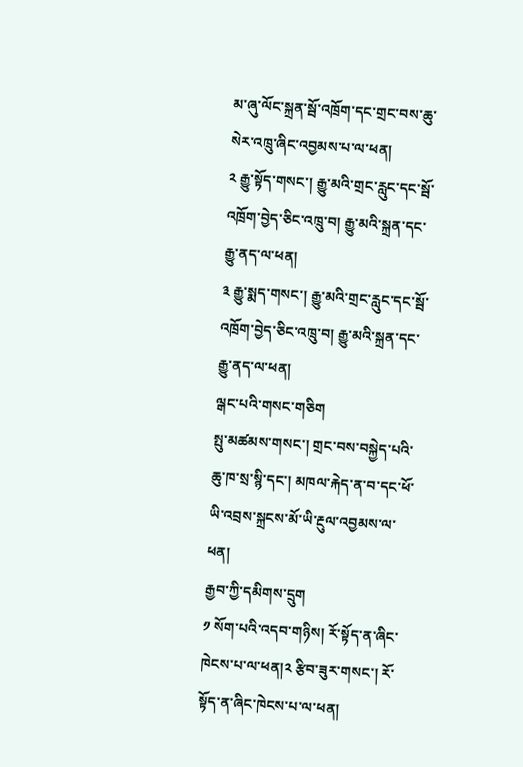མ་ཞུ་ལོང་སྐྲན་སྦོ་འཁྲོག་དང་གྲང་བས་ཆུ་སེར་འཁྲུ་ཞིང་འབྱམས་པ་ལ་ཕན།
༢ རྒྱུ་སྟོད་གསང་། རྒྱུ་མའི་གྲང་རླུང་དང་སྦོ་འཁྲོག་བྱེད་ཅིང་འཁྲུ་བ། རྒྱུ་མའི་སྐྲན་དང་རྒྱུ་ནད་ལ་ཕན།
༣ རྒྱུ་སྨད་གསང་། རྒྱུ་མའི་གྲང་རླུང་དང་སྦོ་འཁྲོག་བྱེད་ཅིང་འཁྲུ་བ། རྒྱུ་མའི་སྐྲན་དང་རྒྱུ་ནད་ལ་ཕན།
ལྒང་པའི་གསང་གཅིག
སྤུ་མཚམས་གསང་། གྲང་བས་བསྐྱེད་པའི་ཆུ་ཁ་སྲ་སྙི་དང་། མཁལ་རྐེད་ན་བ་དང་ཕོ་ཡི་འབྲས་སྐྲངས་མོ་ཡི་རྔུལ་འབྱམས་ལ་ཕན།
རྒྱབ་ཀྱི་དམིགས་དྲུག
༡ སོག་པའི་འདབ་གཉིས། རོ་སྟོད་ན་ཞིང་ཁེངས་པ་ལ་ཕན།༢ རྩིབ་ཟུར་གསང་། རོ་སྟོད་ན་ཞིང་ཁེངས་པ་ལ་ཕན།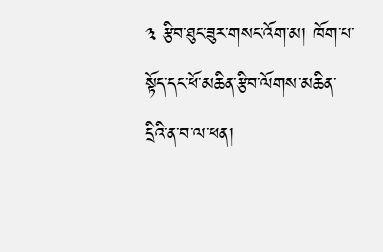༣ རྩིབ་ཐུང་ཟུར་གསང་འོག་མ། ཁོག་པ་སྟོད་དང་ཕོ་མཆིན་རྩིབ་ལོགས་མཆིན་དྲིའི་ན་བ་ལ་ཕན།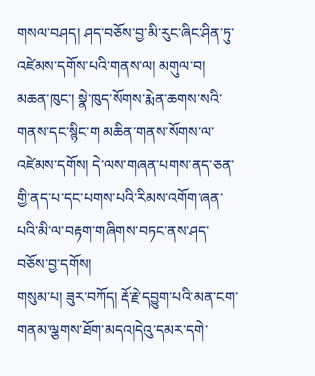གསལ་བཤད། ཤད་བཅོས་བྱ་མི་རུང་ཞིང་ཤིན་ཏུ་འཛེམས་དགོས་པའི་གནས་ལ། མགུལ་བ། མཆན་ཁུང་། སྣེ་ཁུད་སོགས་རྨེན་ཆགས་སའི་གནས་དང་སྙིང་ག མཆིན་གནས་སོགས་ལ་འཛེམས་དགོས། དེ་ལས་གཞན་པགས་ནད་ཅན་གྱི་ནད་པ་དང་པགས་པའི་རིམས་འགོག་ཞན་པའི་མི་ལ་བརྟག་གཞིགས་བཏང་ནས་ཤད་བཅོས་བྱ་དགོས།
གསུམ་པ། ཟུར་བཀོད། རྡོ་རྗེ་དབྱུག་པའི་མན་ངག་གནམ་ལྕགས་ཐོག་མདའ།དེའུ་དམར་དགེ་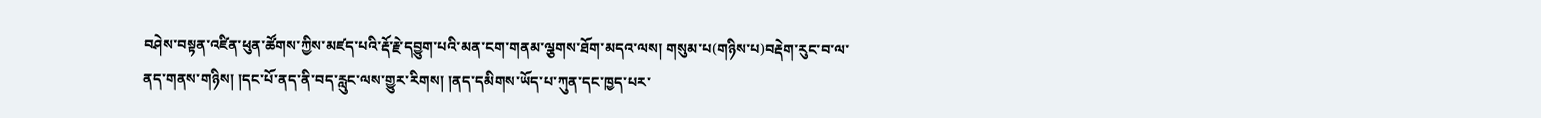བཤེས་བསྟན་འཛིན་ཕུན་ཚོགས་ཀྱིས་མཛད་པའི་རྡོ་རྗེ་དབྱུག་པའི་མན་ངག་གནམ་ལྕགས་ཐོག་མདའ་ལས། གསུམ་པ(གཉིས་པ)བརྡེག་རུང་བ་ལ་ནད་གནས་གཉིས། །དང་པོ་ནད་ནི་བད་རླུང་ལས་གྱུར་རིགས། །ནད་དམིགས་ཡོད་པ་ཀུན་དང་ཁྱད་པར་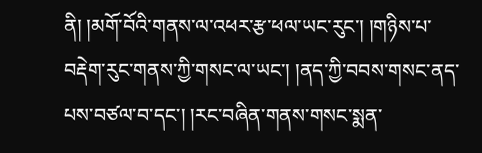ནི། །མགོ་བོའི་གནས་ལ་འཕར་རྩ་ཕལ་ཡང་རུང་། །གཉིས་པ་བརྡེག་རུང་གནས་ཀྱི་གསང་ལ་ཡང་། །ནད་ཀྱི་བབས་གསང་ནད་པས་བཙལ་བ་དང་། །རང་བཞིན་གནས་གསང་སྨན་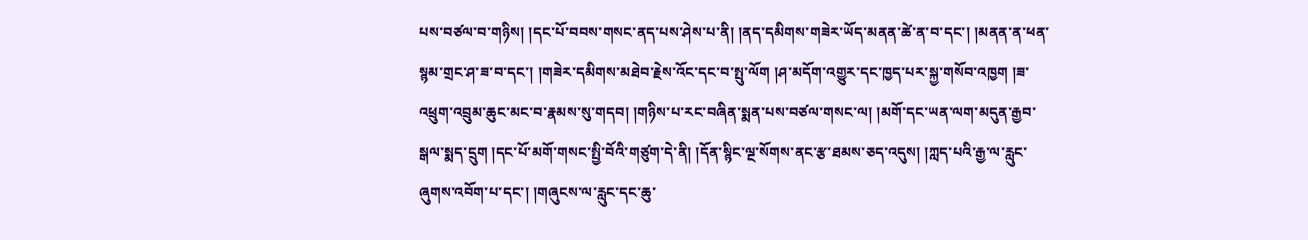པས་བཙལ་བ་གཉིས། །དང་པོ་བབས་གསང་ནད་པས་ཤེས་པ་ནི། །ནད་དམིགས་གཟེར་ཡོད་མནན་ཚེ་ན་བ་དང་། །མནན་ན་ཕན་སྙམ་གྲང་ཤ་ཟ་བ་དང་། །གཟེར་དམིགས་མཐེབ་རྗེས་འོང་དང་བ་སྤུ་ལོག །ཤ་མདོག་འགྱུར་དང་ཁྱད་པར་སྐྱ་གསོབ་འཁྱག །ཟ་འཕྲུག་འབྲུམ་ཆུང་མང་བ་རྣམས་སུ་གདབ། །གཉིས་པ་རང་བཞིན་སྨན་པས་བཙལ་གསང་ལ། །མགོ་དང་ཡན་ལག་མདུན་རྒྱབ་སྒལ་སྨད་དྲུག །དང་པོ་མགོ་གསང་སྤྱི་བོའི་གཙུག་དེ་ནི། །དོན་སྙིང་ལྔ་སོགས་ནང་རྩ་ཐམས་ཅད་འདུས། །ཀླད་པའི་རྒྱ་ལ་རླུང་ཞུགས་འབོག་པ་དང་། །གཞུངས་ལ་རླུང་དང་ཆུ་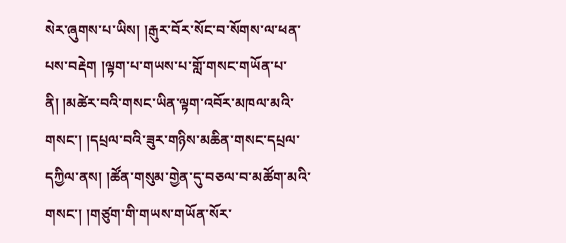སེར་ཞུགས་པ་ཡིས། །རྒུར་བོར་སོང་བ་སོགས་ལ་ཕན་པས་བརྡེག །ལྟག་པ་གཡས་པ་གློ་གསང་གཡོན་པ་ནི། །མཚེར་བའི་གསང་ཡིན་ལྟག་འབོར་མཁལ་མའི་གསང་། །དཔྲལ་བའི་ཟུར་གཉིས་མཆིན་གསང་དཔྲལ་དཀྱིལ་ནས། །ཚོན་གསུམ་གྱེན་དུ་བཅལ་བ་མཚོག་མའི་གསང་། །གཙུག་གི་གཡས་གཡོན་སོར་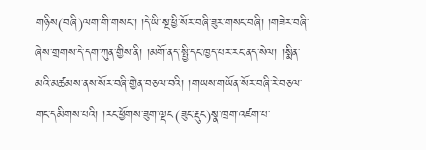གཉིས(བཞི)ལག་གི་གསང་། །དེ་ཡི་སྔ་ཕྱི་སོར་བཞི་ཟུར་གསང་བཞི། །གཟེར་བཞི་ཞེས་གྲགས་དེ་དག་ཀུན་གྱིས་ནི། །མགོ་ནད་སྤྱི་དང་ཁྱད་པར་རང་ནད་སེལ། །སྨིན་མའི་མཚམས་ནས་སོར་བཞི་གྱེན་བཅལ་བའི། །གཡས་གཡོན་སོར་བཞི་རེ་བཅལ་གང་དམིགས་པའི། །རང་ཕྱོགས་ཟུག་ལྡང(ཟུང་རྡུང)སྣ་ཁྲག་འཛག་པ་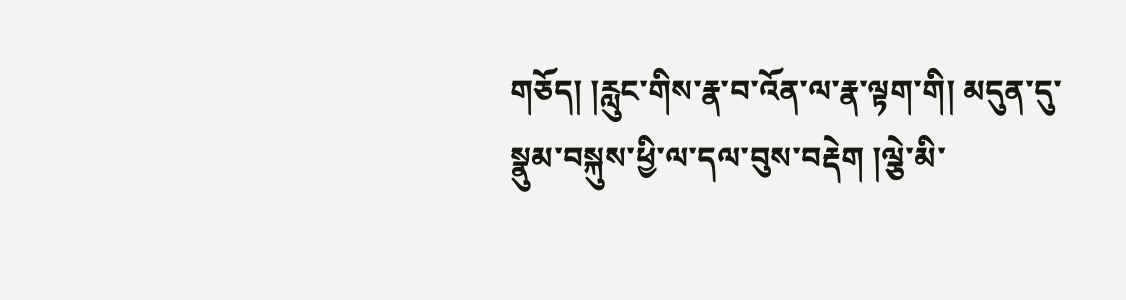གཅོད། །རླུང་གིས་རྣ་བ་འོན་ལ་རྣ་ལྟག་གི། མདུན་དུ་སྣུམ་བསྐུས་ཕྱི་ལ་དལ་བུས་བརྡེག །ལྕེ་མི་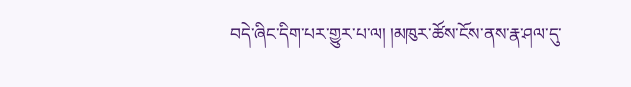བདེ་ཞིང་དིག་པར་གྱུར་པ་ལ། །མཁུར་ཚོས་ངོས་ནས་རྣ་ཤལ་དུ་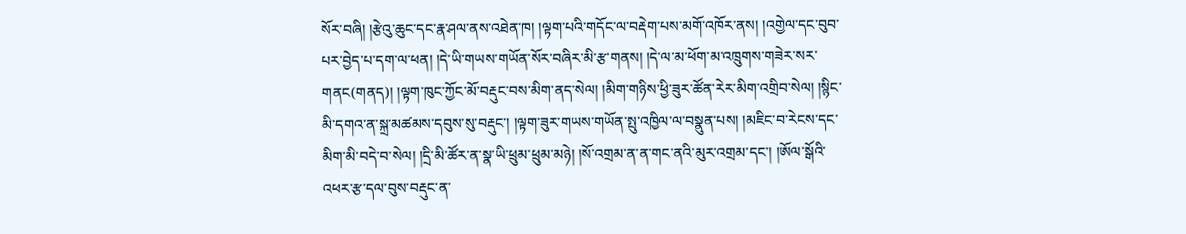སོར་བཞི། །རྩེའུ་ཆུང་དང་རྣ་ཤལ་ནས་འཐེན་ཁ། །ལྟག་པའི་གདོང་ལ་བརྡེག་པས་མགོ་འཁོར་ནས། །འགྱེལ་དང་བུབ་པར་བྱེད་པ་དག་ལ་ཕན། །དེ་ཡི་གཡས་གཡོན་སོར་བཞིར་མི་རྩ་གནས། །དེ་ལ་མ་ཕོག་མ་འཁྲུགས་གཟེར་སར་གནང(གནད)། །ལྟག་ཁུང་ཀྱོང་མོ་བརྡུང་བས་མིག་ནད་སེལ། །མིག་གཉིས་ཕྱི་ཟུར་ཚོན་རེར་མིག་འགྲིབ་སེལ། །སྙིང་མི་དགའ་ན་སྐྲ་མཚམས་དབུས་སུ་བརྡུང་། །ལྟག་ཟུར་གཡས་གཡོན་སྤུ་འཁྱིལ་ལ་བསྣུན་པས། །མཇིང་བ་རེངས་དང་མིག་མི་བདེ་བ་སེལ། །དྲི་མི་ཚོར་ན་སྣ་ཡི་ཕྲུམ་ཕྲུམ་མཉེ། །སོ་འགྲམ་ན་ན་གང་ནའི་མུར་འགྲམ་དང་། །ཨོལ་སྒོའི་འཕར་རྩ་དལ་བུས་བརྡུང་ན་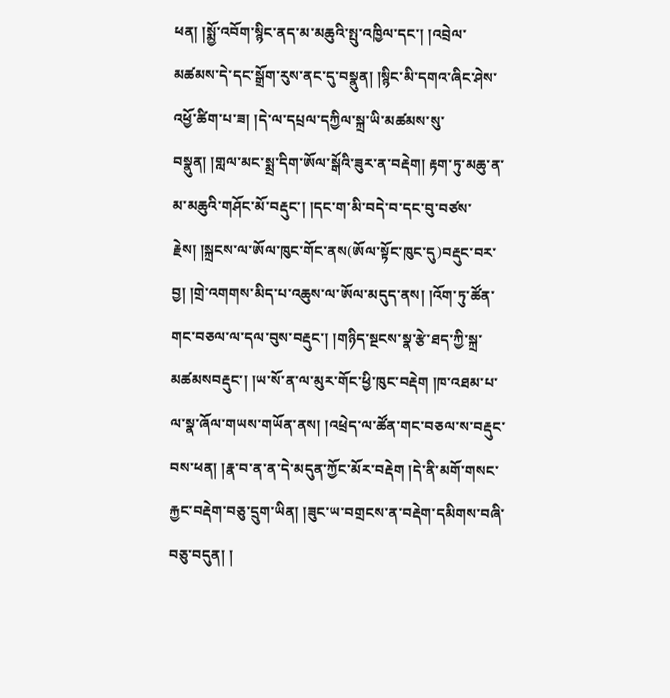ཕན། །སྨྱོ་འབོག་སྙིང་ནད་མ་མཆུའི་སྤུ་འཁྱིལ་དང་། །འབྲེལ་མཚམས་དེ་དང་སྒྲོག་རུས་ནང་དུ་བསྣུན། །སྙིང་མི་དགའ་ཞིང་ཤེས་འཕྱོ་ཚིག་པ་ཟ། །དེ་ལ་དཔྲལ་དཀྱིལ་སྐྲ་ཡི་མཚམས་སུ་བསྣུན། །གླལ་མང་སྨྲ་དིག་ཨོལ་སྒོའི་ཟུར་ན་བརྡེག། རྟག་ཏུ་མཆུ་ན་མ་མཆུའི་གཤོང་མོ་བརྡུང་། །དང་ག་མི་བདེ་བ་དང་བུ་བཙས་རྗེས། །སྐྲངས་ལ་ཨོལ་ཁུང་གོང་ནས(ཨོལ་སྟོང་ཁུང་དུ)བརྡུང་བར་བྱ། །གྲེ་འགགས་མིད་པ་འཆུས་ལ་ཨོལ་མདུད་ནས། །འོག་ཏུ་ཚོན་གང་བཅལ་ལ་དལ་བུས་བརྡུང་། །གཉིད་སྔངས་སྣ་རྩེ་ཐད་ཀྱི་སྐྲ་མཚམསབརྡུང་། །ཡ་སོ་ན་ལ་མུར་གོང་ཕྱི་ཁུང་བརྡེག །ཁ་འཐམ་པ་ལ་སྣ་ཞོལ་གཡས་གཡོན་ནས། །འཕྲེད་ལ་ཚོན་གང་བཅལ་ས་བརྡུང་བས་ཕན། །རྣ་བ་ན་ན་དེ་མདུན་ཀྱོང་མོར་བརྡེག །དེ་ནི་མགོ་གསང་རྐྱང་བརྡེག་བཅུ་དྲུག་ཡིན། །ཟུང་ཡ་བགྲངས་ན་བརྡེག་དམིགས་བཞི་བཅུ་བདུན། །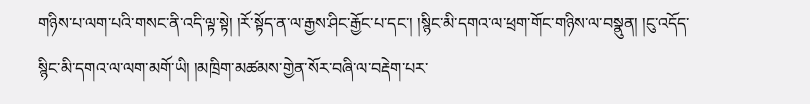གཉིས་པ་ལག་པའི་གསང་ནི་འདི་ལྟ་སྟེ། །རོ་སྟོད་ན་ལ་རྒྱས་ཤིང་རྒྱོང་པ་དང་། །སྙིང་མི་དགའ་ལ་ཕྲག་གོང་གཉིས་ལ་བསྣུན། །ངུ་འདོད་སྙིང་མི་དགའ་ལ་ལག་མགོ་ཡི། །མཁྲིག་མཚམས་གྱེན་སོར་བཞི་ལ་བརྡེག་པར་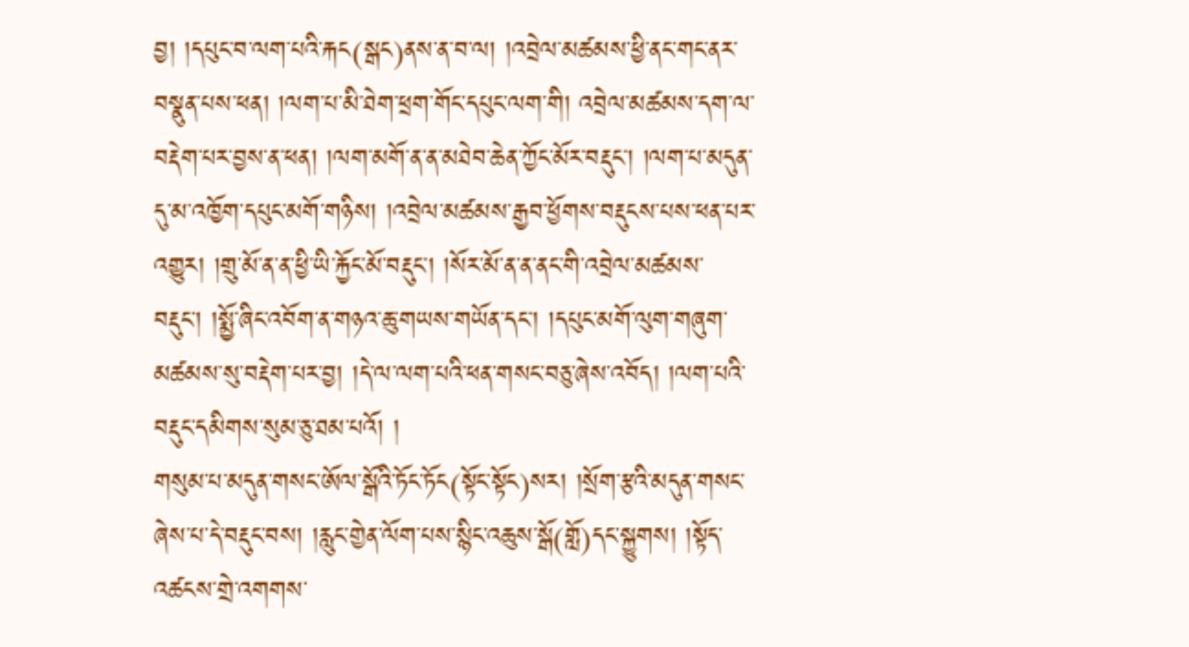བྱ། །དཔུང་བ་ལག་པའི་རྐང(སྒང)ནས་ན་བ་ལ། །འབྲེལ་མཚམས་ཕྱི་ནང་གང་ནར་བསྣུན་པས་ཕན། །ལག་པ་མི་ཐེག་ཕྲག་གོང་དཔུང་ལག་གི། འབྲེལ་མཚམས་དག་ལ་བརྡེག་པར་བྱས་ན་ཕན། །ལག་མགོ་ན་ན་མཐེབ་ཆེན་ཀྱོང་མོར་བརྡུང་། །ལག་པ་མདུན་དུ་མ་འཁྱོག་དཔུང་མགོ་གཉིས། །འབྲེལ་མཚམས་རྒྱབ་ཕྱོགས་བརྡུངས་པས་ཕན་པར་འགྱུར། །གྲུ་མོ་ན་ན་ཕྱི་ཡི་རྐྱོང་མོ་བརྡུང་། །སོར་མོ་ན་ན་ནང་གི་འབྲེལ་མཚམས་བརྡུང་། །སྨྱོ་ཞིང་འབོག་ན་གཉའ་ཆུ་གཡས་གཡོན་དང་། །དཔུང་མགོ་ལུག་གཞུག་མཚམས་སུ་བརྡེག་པར་བྱ། །དེ་ལ་ལག་པའི་ཕན་གསང་བཅུ་ཞེས་འབོད། །ལག་པའི་བརྡུང་དམིགས་སུམ་ཅུ་ཐམ་པའོ། །
གསུམ་པ་མདུན་གསང་ཨོལ་སྒོའི་ཏོང་ཏོང(སྟོང་སྟོང)སར། །སྲོག་རྩའི་མདུན་གསང་ཞེས་པ་དེ་བརྡུང་བས། །རླུང་གྱེན་ལོག་པས་སྙིང་འཆུས་སྒོ(གློ)དང་སྐྱུགས། །སྟོད་འཚངས་གྲེ་འགགས་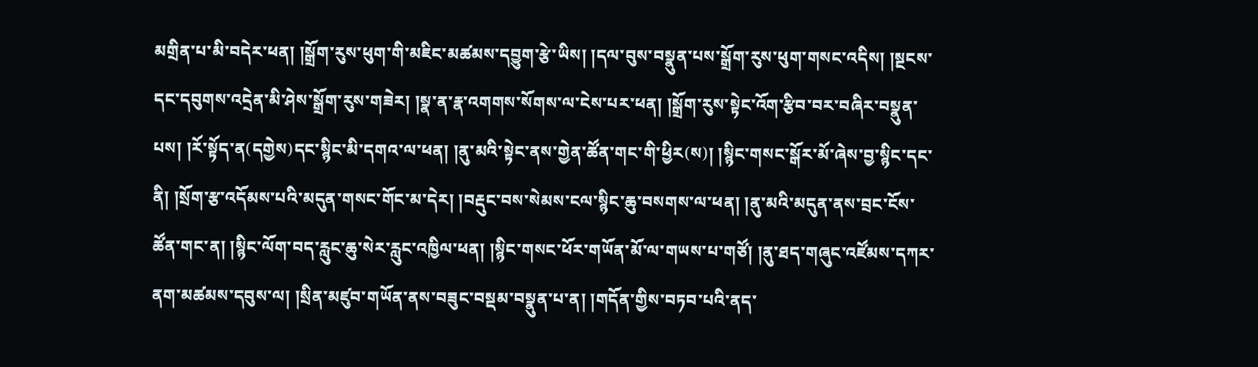མགྲིན་པ་མི་བདེར་ཕན། །སྒྲོག་རུས་ཕུག་གི་མཇིང་མཚམས་དབྱུག་རྩེ་ཡིས། །དལ་བུས་བསྣུན་པས་སྒྲོག་རུས་ཕུག་གསང་འདིས། །སྔངས་དང་དབུགས་འདྲེན་མི་ཤེས་སྒྲོག་རུས་གཟེར། །སྣ་ན་རྣ་འགགས་སོགས་ལ་ངེས་པར་ཕན། །སྒྲོག་རུས་སྟེང་འོག་རྩིབ་བར་བཞིར་བསྣུན་པས། །རོ་སྟོད་ན(དགྱེས)དང་སྙིང་མི་དགའ་ལ་ཕན། །ནུ་མའི་སྟེང་ནས་གྱེན་ཚོན་གང་གི་ཕྱིར(ས)། །སྙིང་གསང་སྒོར་མོ་ཞེས་བྱ་སྙིང་དང་ནི། །སྲོག་རྩ་འདོམས་པའི་མདུན་གསང་གོང་མ་དེར། །བརྡུང་བས་སེམས་ངལ་སྙིང་ཆུ་བསགས་ལ་ཕན། །ནུ་མའི་མདུན་ནས་བྲང་ངོས་ཚོན་གང་ན། །སྙིང་ལོག་བད་རླུང་ཆུ་སེར་རླུང་འཁྱིལ་ཕན། །སྙིང་གསང་ཕོར་གཡོན་མོ་ལ་གཡས་པ་གཙོ། །ནུ་ཐད་གཞུང་འཛོམས་དཀར་ནག་མཚམས་དབུས་ལ། །སྲིན་མཛུབ་གཡོན་ནས་བཟུང་བསྡམ་བསྣུན་པ་ན། །གདོན་གྱིས་བཏབ་པའི་ནད་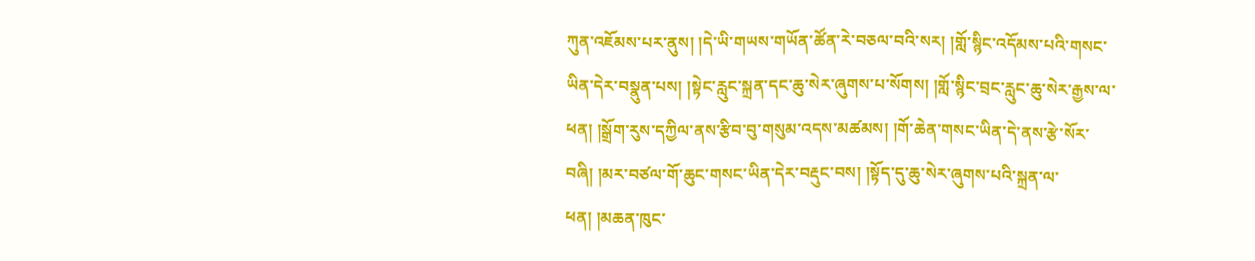ཀུན་འཇོམས་པར་ནུས། །དེ་ཡི་གཡས་གཡོན་ཚོན་རེ་བཅལ་བའི་སར། །གློ་སྙིང་འདོམས་པའི་གསང་ཡིན་དེར་བསྣུན་པས། །སྟེང་རླུང་སྐྲན་དང་ཆུ་སེར་ཞུགས་པ་སོགས། །གློ་སྙིང་བྲང་རླུང་ཆུ་སེར་རྒྱས་ལ་ཕན། །སྒྲོག་རུས་དཀྱིལ་ནས་རྩིབ་བུ་གསུམ་འདས་མཚམས། །གོ་ཆེན་གསང་ཡིན་དེ་ནས་རྩེ་སོར་བཞི། །མར་བཙལ་གོ་ཆུང་གསང་ཡིན་དེར་བརྡུང་བས། །སྟོད་དུ་ཆུ་སེར་ཞུགས་པའི་སྐྲན་ལ་ཕན། །མཆན་ཁུང་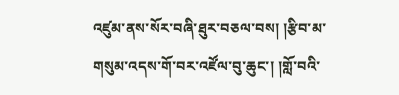འཛུམ་ནས་སོར་བཞི་ཐུར་བཅལ་བས། །རྩིབ་མ་གསུམ་འདས་གོ་བར་འཛོལ་བུ་ཆུང་། །གློ་བའི་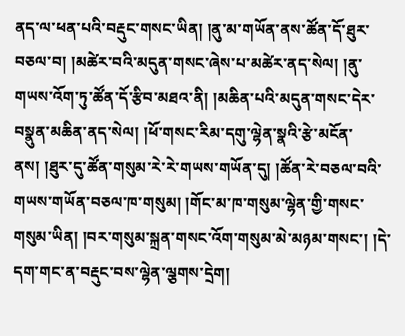ནད་ལ་ཕན་པའི་བརྡུང་གསང་ཡིན། །ནུ་མ་གཡོན་ནས་ཚོན་དོ་ཐུར་བཅལ་བ། །མཚེར་བའི་མདུན་གསང་ཞེས་པ་མཚེར་ནད་སེལ། །ནུ་གཡས་འོག་ཏུ་ཚོན་དོ་རྩིབ་མཐའ་ནི། །མཆིན་པའི་མདུན་གསང་དེར་བསྣུན་མཆིན་ནད་སེལ། །ཕོ་གསང་རིམ་དགུ་ལྷེན་སྣའི་རྩེ་མངོན་ནས། །ཐུར་དུ་ཚོན་གསུམ་རེ་རེ་གཡས་གཡོན་དུ། །ཚོན་རེ་བཅལ་བའི་གཡས་གཡོན་བཅལ་ཁ་གསུམ། །གོང་མ་ཁ་གསུམ་ལྷེན་གྱི་གསང་གསུམ་ཡིན། །བར་གསུམ་སྐྲན་གསང་འོག་གསུམ་མེ་མཉམ་གསང་། །དེ་དག་གང་ན་བརྡུང་བས་ལྷེན་ལྕགས་དྲེག།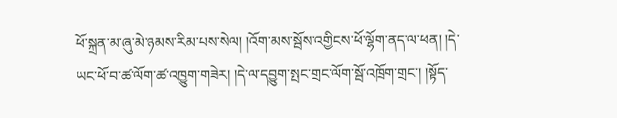ཕོ་སྐྲན་མ་ཞུ་མེ་ཉམས་རིམ་པས་སེལ། །འོག་མས་སྦོས་འགྱིངས་ཕོ་ལྷོག་ནད་ལ་ཕན། །དེ་ཡང་ཕོ་བ་ཚ་ལོག་ཚ་འཁྱུག་གཟེར། །དེ་ལ་དབྱུག་སྤང་གྲང་ལོག་སྦོ་འཁྲོག་གྲང་། །སྟོད་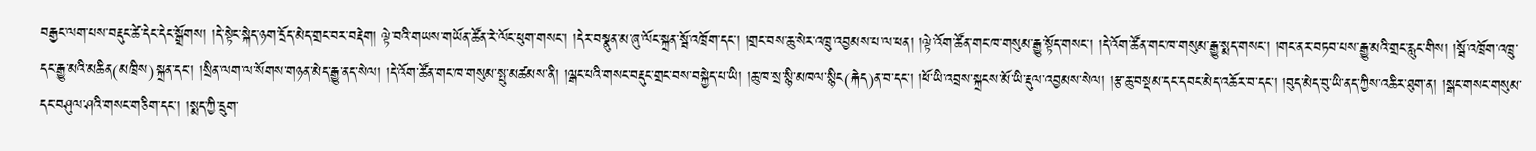བརྒྱང་ལག་པས་བརྡུང་ཚེ་དེང་དེང་སྒྲོགས། །དེ་སྟེང་སྐེད་ཉག་དྲོད་མེད་གྲང་བར་བརྡེག། ལྟེ་བའི་གཡས་གཡོན་ཚོན་རེ་ལོང་ཕུག་གསང་། །དེར་བསྣུན་མ་ཞུ་ལོང་སྐྲན་སྦོ་འཁྲོག་དང་། །གྲང་བས་ཆུ་སེར་འཁྲུ་འབྱམས་པ་ལ་ཕན། །ལྟེ་འོག་ཚོན་གང་ཁ་གསུམ་རྒྱུ་སྟོད་གསང་། །དེ་འོག་ཚོན་གང་ཁ་གསུམ་རྒྱུ་སྨད་གསང་། །གང་ནར་བཏབ་པས་རྒྱུ་མའི་གྲང་རླུང་གིས། །སྦོ་འཁྲོག་འཁྲུ་དང་རྒྱུ་མའི་མཆིན(མཁྲིས)སྐྲན་དང་། །སྲིན་ལག་ལ་སོགས་གཉན་མེད་རྒྱུ་ནད་སེལ། །དེ་འོག་ཚོན་གང་ཁ་གསུམ་སྤུ་མཚམས་ནི། །ལྒང་པའི་གསང་བརྡུང་གྲང་བས་བསྐྱེད་པ་ཡི། །ཆུ་ཁ་སྲ་སྙི་མཁལ་སྙིང(རྐེད)ན་བ་དང་། །ཕོ་ཡི་འབྲས་སྐྲངས་མོ་ཡི་རྡུལ་འབྱམས་སེལ། །རྩ་ཆུ་བསྡམ་དང་དབང་མེད་འཆོར་བ་དང་། །བུད་མེད་བུ་ཡི་ནད་ཀྱིས་འཆིར་ཐུག་ན། །སྒང་གསང་གསུམ་དང་བཤུལ་ཤའི་གསང་གཅིག་དང་། །སྨད་ཀྱི་དྲུག་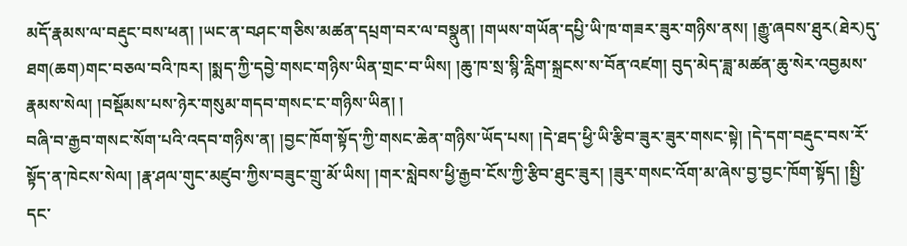མདོ་རྣམས་ལ་བརྡུང་བས་ཕན། །ཡང་ན་བཤང་གཅིས་མཚན་དཔྲག་བར་ལ་བསྣུན། །གཡས་གཡོན་དཔྱི་ཡི་ཁ་གཟར་ཟུར་གཉིས་ནས། །རྒྱུ་ཞབས་ཐུར(ཐེར)དུ་ཐག(ཆག)གང་བཅལ་བའི་ཁར། །སྨད་ཀྱི་དབྱེ་གསང་གཉིས་ཡིན་གྲང་བ་ཡིས། །ཆུ་ཁ་སྲ་སྙི་རླིག་སྐྲངས་ས་བོན་འཛག། བུད་མེད་ཟླ་མཚན་ཆུ་སེར་འབྱམས་རྣམས་སེལ། །བསྡོམས་པས་ཉེར་གསུམ་གདབ་གསང་ང་གཉིས་ཡིན། །
བཞི་བ་རྒྱབ་གསང་སོག་པའི་འདབ་གཉིས་ན། །བྱང་ཁོག་སྟོད་ཀྱི་གསང་ཆེན་གཉིས་ཡོད་པས། །དེ་ཐད་ཕྱི་ཡི་རྩིབ་ཟུར་ཟུར་གསང་སྟེ། །དེ་དག་བརྡུང་བས་རོ་སྟོད་ན་ཁེངས་སེལ། །རྣ་ཤལ་གུང་མཛུབ་ཀྱིས་བཟུང་གྲུ་མོ་ཡིས། །གར་སླེབས་ཕྱི་རྒྱབ་ངོས་ཀྱི་རྩིབ་ཐུང་ཟུར། །ཟུར་གསང་འོག་མ་ཞེས་བྱ་བྱང་ཁོག་སྟོད། །སྤྱི་དང་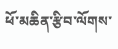ཕོ་མཆིན་རྩིབ་ལོགས་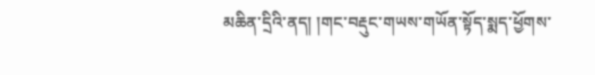མཆིན་དྲིའི་ནད། །གང་བརྡུང་གཡས་གཡོན་སྟོད་སྨད་ཕྱོགས་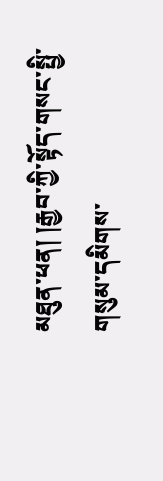མཐུན་ཕན། །རྒྱབ་ཀྱི་སྟོད་གསང་སྤྱི་གསུམ་དམིགས་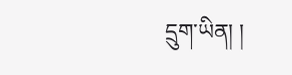དྲུག་ཡིན། །